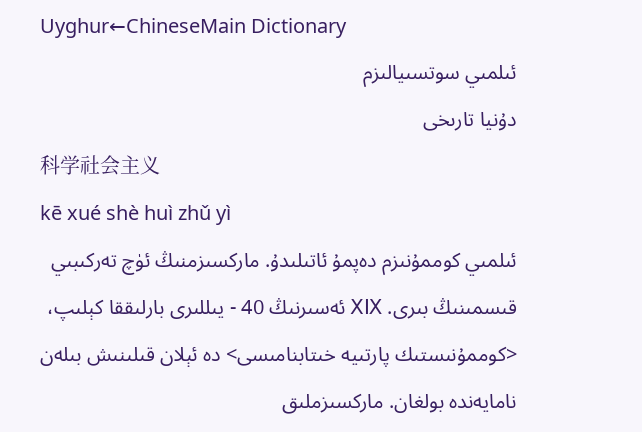Uyghur←ChineseMain Dictionary
ئىلمىي سوتسىيالىزم
دۇنيا تارىخى
科学社会主义
kē xué shè huì zhǔ yì
ئىلمىي كوممۇنىزم دەپمۇ ئاتىلىدۇ. ماركسىزمنىڭ ئۈچ تەركىبىي قىسمىنىڭ بىرى. ⅩⅨ ئەسىرنىڭ 40 - يىللىرى بارلىققا كېلىپ، <كوممۇنىستىك پارتىيە خىتابنامىسى> دە ئېلان قىلىنىش بىلەن نامايەندە بولغان. ماركسىزملىق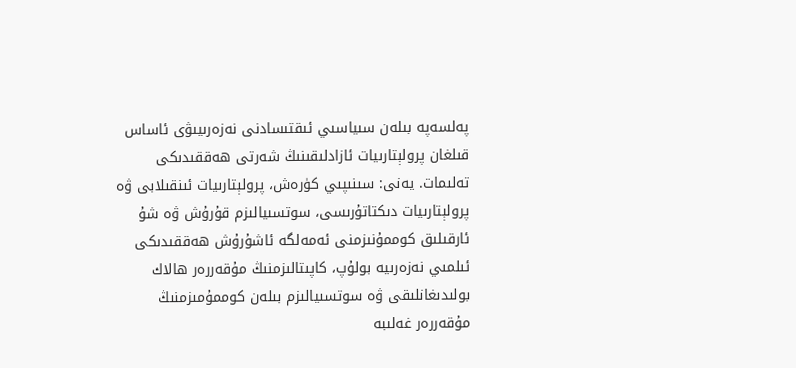پەلسەپە بىلەن سىياسىي ئىقتىسادنى نەزەرىيىۋى ئاساس قىلغان پرولېتارىيات ئازادلىقىنىڭ شەرتى ھەققىدىكى تەلىمات. يەنى: سىنىپىي كۈرەش، پرولېتارىيات ئىنقىلابى ۋە پرولېتارىيات دىكتاتۇرىسى، سوتسىيالىزم قۇرۇش ۋە شۇ ئارقىلىق كوممۇنىزمنى ئەمەلگە ئاشۇرۇش ھەققىدىكى ئىلمىي نەزەرىيە بولۇپ، كاپىتالىزمنىڭ مۇقەررەر ھالاك بولىدىغانلىقى ۋە سوتسىيالىزم بىلەن كوممۇمىزمنىڭ مۇقەررەر غەلىبە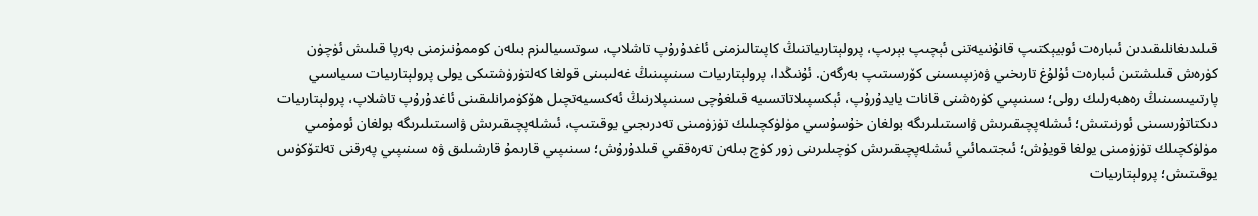قىلىدىغانلىقىدىن ئىبارەت ئوبيېكتىپ قانۇنىيەتنى ئېچىپ بېرىپ، پرولېتارىياتنىڭ كاپىتالىزمنى ئاغدۇرۇپ تاشلاپ، سوتسىيالىزم بىلەن كوممۇنىزمنى بەرپا قىلىش ئۈچۈن كۈرەش قىلىشتىن ئىبارەت ئۇلۇغ تارىخىي ۋەزىپىسىنى كۆرسىتىپ بەرگەن. ئۇنىڭدا، پرولېتارىيات سىنىپىنىڭ غەلىبىنى قولغا كەلتۈرۈشتىكى يولى پرولېتارىيات سىياسىي پارتىيىسىنىڭ رەھبەرلىك رولى؛ سىنىپىي كۈرەشنى قانات يايدۇرۇپ، ئېكسپىلاتاتسىيە قىلغۇچى سىنىپلارنىڭ ئەكسىيەتچىل ھۆكۈمرانلىقىنى ئاغدۇرۇپ تاشلاپ، پرولېتارىيات دىكتاتۇرىسىنى ئورنىتىش؛ ئىشلەپچىقىرىش ۋاسىتىلىرىگە بولغان خۇسۇسىي مۈلۈكچىلىك تۈزۈمىنى تەدرىجىي يوقىتىپ، ئىشلەپچىقىرىش ۋاسىتىلىرىگە بولغان ئومۇمىي مۈلۈكچىلك تۈزۈمىنى يولغا قويۇش؛ ئىجتىمائىي ئىشلەپچىقىرىش كۈچىلىرىنى زور كۈچ بىلەن تەرەققىي قىلدۇرۇش؛ سىنىپىي قارىمۇ قارشىلىق ۋە سىنىپىي پەرقنى تەلتۆكۈس يوقىتىش؛ پرولېتارىيات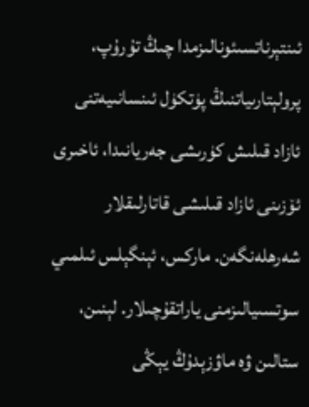ئىنتېرناتسىئونالىزمدا چىڭ تۇرۇپ، پرولېتارىياتنىڭ پۈتكۈل ئىنسانىيەتنى ئازاد قىلىش كۈرىشى جەريانىدا، ئاخىرى ئۆزىنى ئازاد قىلىشى قاتارلىقلار شەرھلەنگەن. ماركس، ئېنگېلس ئىلمىي سوتسىيالىزمنى ياراتقۇچىلار. لېنىن، ستالىن ۋە ماۋزېدۇڭ يېڭى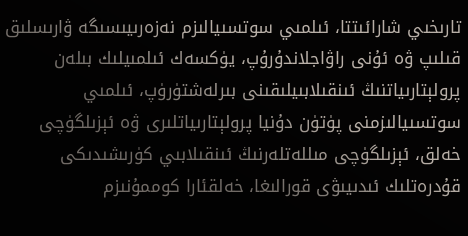تارىخىي شارائىتتا، ئىلمىي سوتسىيالىزم نەزەرىيىسىگە ۋارىسلىق قىلىپ ۋە ئۇنى راۋاجلاندۇرۇپ، يۈكسەك ئىلمىيلىك بىلەن پرولېتارىياتنىڭ ئىنقىلابىيلىقىنى بىرلەشتۈرۈپ، ئىلمىي سوتسىيالىزمنى پۈتۈن دۇنيا پرولېتارىياتلىرى ۋە ئېزىلگۈچى خەلق، ئېزىلگۈچى مىللەتلەرنىڭ ئىنقىلابىي كۈرىشىدىكى قۇدرەتلىك ئىدىيىۋى قورالىغا، خەلقئارا كوممۇنىزم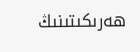ھەرىكىتىنىڭ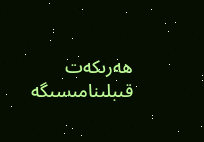ھەرىكەت قىبلىنامىسىگە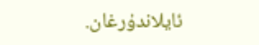ئايلاندۇرغان.